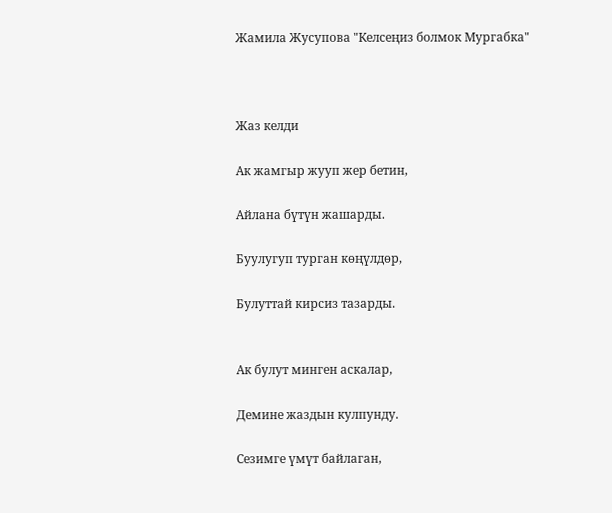Жамила Жусупова "Келсеңиз болмок Мургабка"



Жаз келди

Ак жамгыр жууп жер бетин,

Айлана бүтүн жашарды.

Буулугуп турган көңүлдөр,

Булуттай кирсиз тазарды.


Ак булут минген аскалар,

Демине жаздын кулпунду.

Сезимге үмүт байлаган,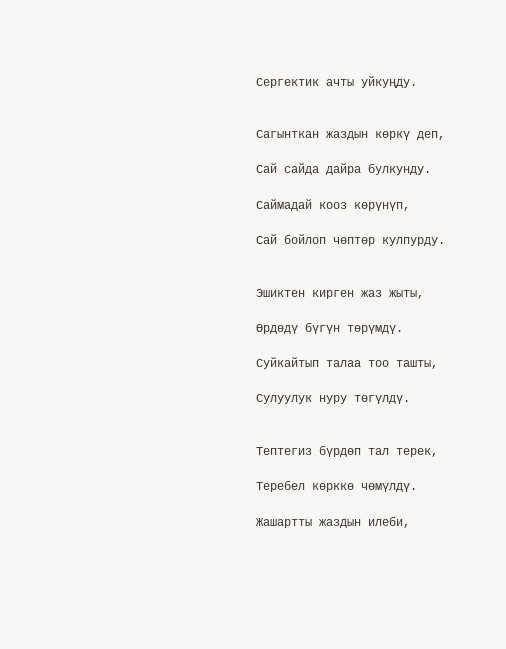Сергектик ачты уйкуңду.


Сагынткан жаздын көркү деп,

Сай сайда дайра булкунду.

Саймадай кооз көрүнүп,

Сай бойлоп чөптөр кулпурду.


Эшиктен кирген жаз жыты,

Өрдөдү бүгүн төрүмдү.

Суйкайтып талаа тоо ташты,

Сулуулук нуру төгүлдү.


Тептегиз бүрдөп тал терек,

Теребел көрккө чөмүлдү.

Жашартты жаздын илеби,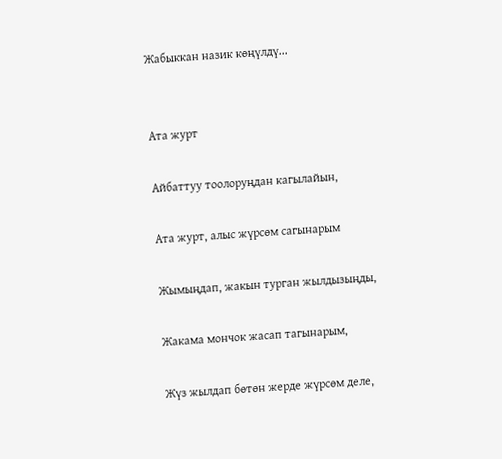Жабыккан назик көңүлдү...


Ата журт

Айбаттуу тоолоруңдан кагылайын,

Ата журт, алыс жүрсөм сагынарым

Жымыңдап, жакын турган жылдызыңды,

Жакама мончок жасап тагынарым,

Жүз жылдап бөтөн жерде жүрсөм деле,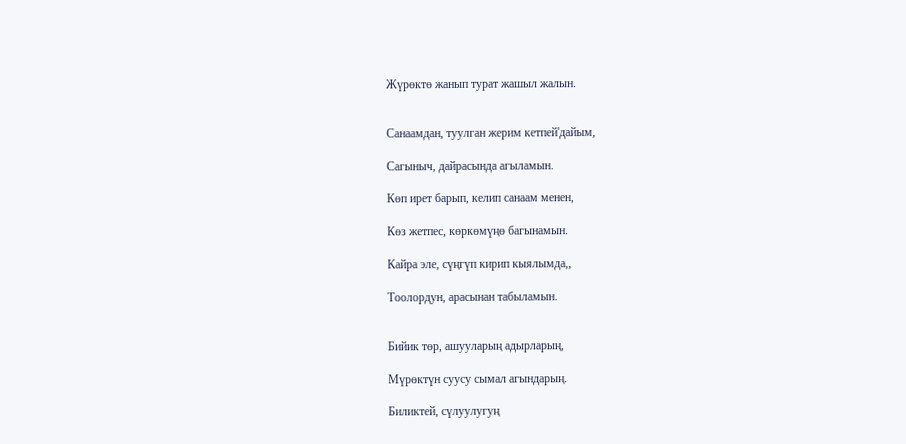Жүрөктө жанып турат жашыл жалын.


Санаамдан, туулган жерим кетпей'дайым,

Сагыныч, дайрасында агыламын.

Көп ирет барып, келип санаам менен,

Көз жетпес, көркөмүңө багынамын.

Кайра эле, сүңгүп кирип кыялымда,,

Тоолордун, арасынан табыламын.


Бийик төр, ашууларың адырларың,

Мүрөктүн суусу сымал агындарың.

Биликтей, сүлуулугуң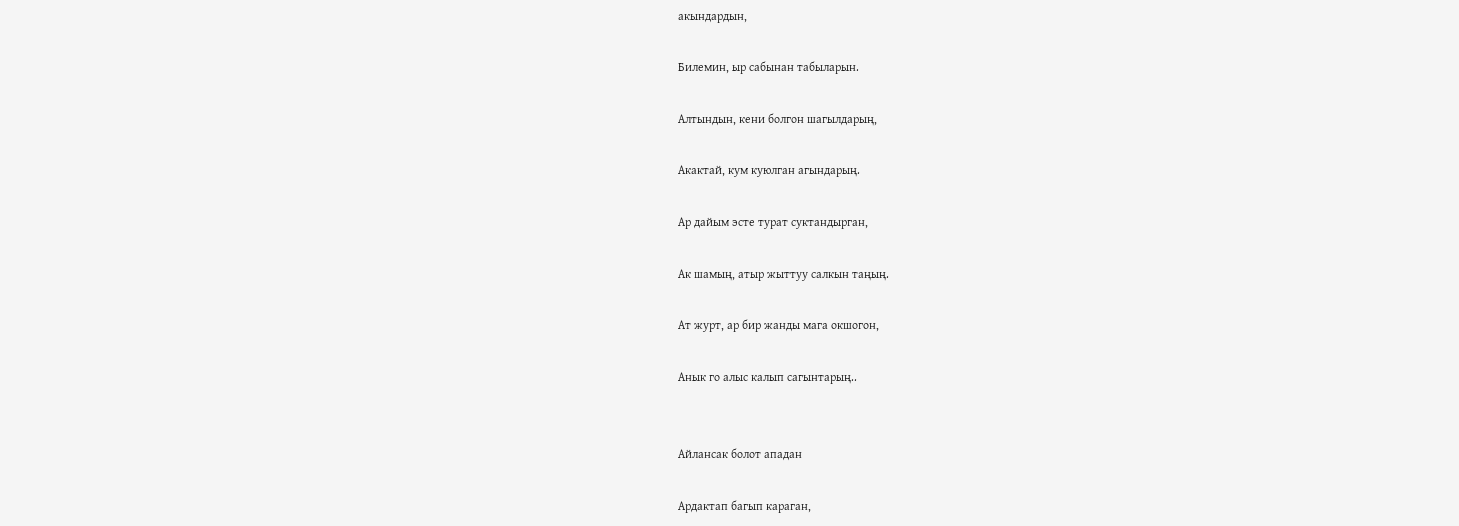акындардын,

Билемин, ыр сабынан табыларын.

Алтындын, кени болгон шагылдарың,

Акактай, кум куюлган агындарың.

Ар дайым эсте турат суктандырган,

Ак шамың, атыр жыттуу салкын таңың.

Ат журт, ар бир жанды мага окшогон,

Анык го алыс калып сагынтарың..


Айлансак болот ападан

Ардактап багып караган,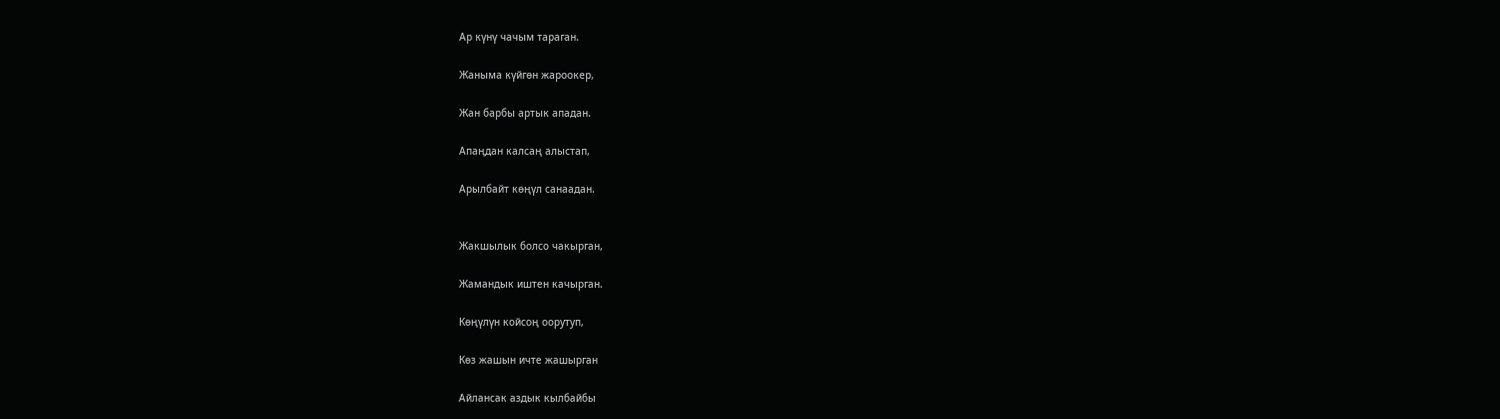Ар күнү чачым тараган.

Жаныма күйгөн жароокер,

Жан барбы артык ападан.

Апаңдан калсаң алыстап,

Арылбайт көңүл санаадан.


Жакшылык болсо чакырган,

Жамандык иштен качырган.

Көңүлүн койсоң оорутуп,

Көз жашын ичте жашырган

Айлансак аздык кылбайбы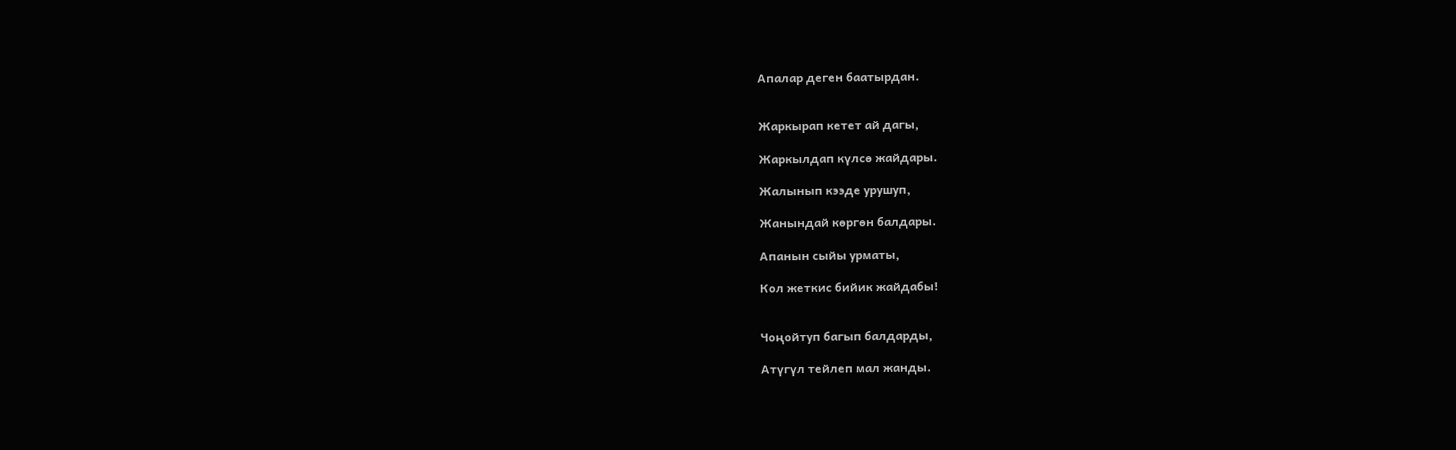Апалар деген баатырдан.


Жаркырап кетет ай дагы,

Жаркылдап күлсө жайдары.

Жалынып кээде урушуп,

Жанындай көргөн балдары.

Апанын сыйы урматы,

Кол жеткис бийик жайдабы!


Чоңойтуп багып балдарды,

Атүгүл тейлеп мал жанды.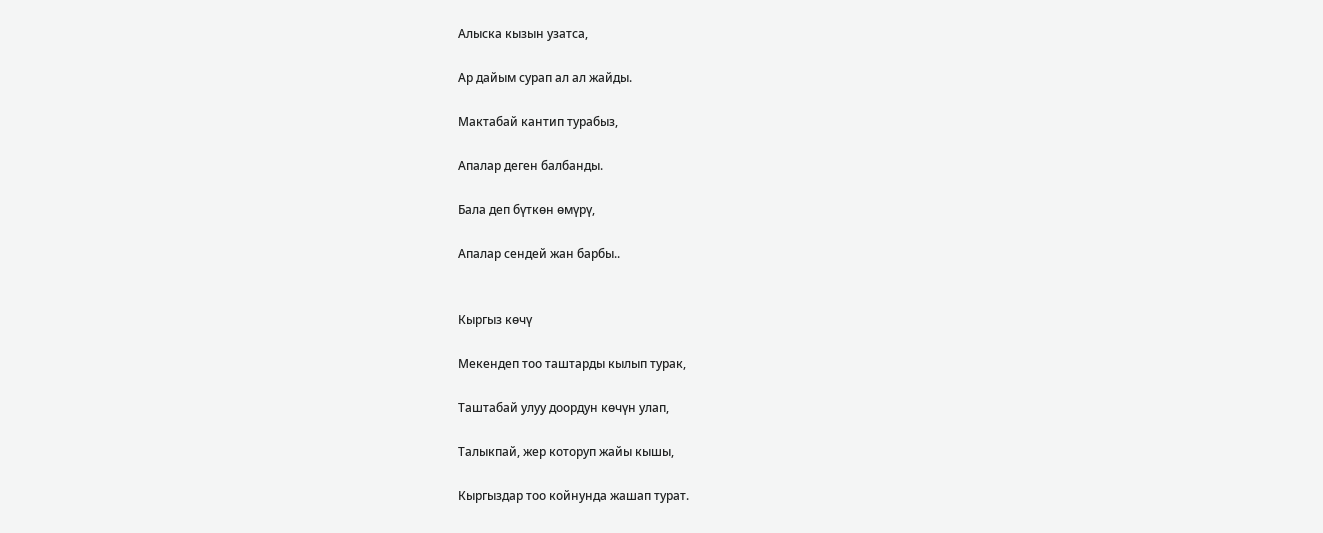Алыска кызын узатса,

Ар дайым сурап ал ал жайды.

Мактабай кантип турабыз,

Апалар деген балбанды.

Бала деп бүткөн өмүрү,

Апалар сендей жан барбы..


Кыргыз көчү

Мекендеп тоо таштарды кылып турак,

Таштабай улуу доордун көчүн улап,

Талыкпай, жер которуп жайы кышы,

Кыргыздар тоо койнунда жашап турат.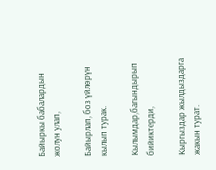Байыркы бабалардын жолун улап,

Байырлап, боз үйлөрүн кылып турак.

Кылымдар,багындырып бийиктерди,

Кыргыздар жылдыздарга жакын турат.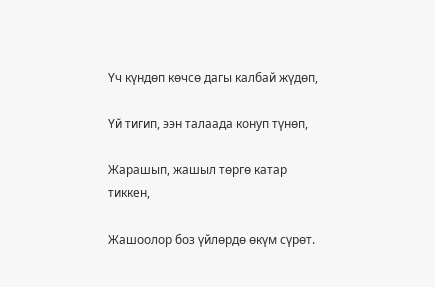Үч күндөп көчсө дагы калбай жүдөп,

Үй тигип, ээн талаада конуп түнөп,

Жарашып, жашыл төргө катар тиккен,

Жашоолор боз үйлөрдө өкүм сүрөт.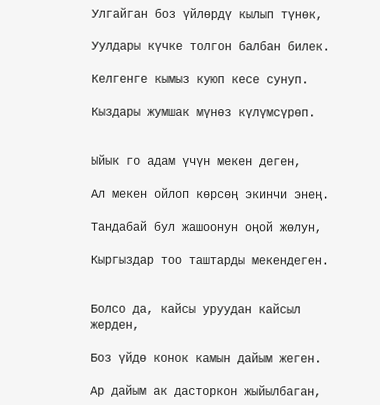Улгайган боз үйлөрдү кылып түнөк,

Уулдары күчке толгон балбан билек.

Келгенге кымыз куюп кесе сунуп.

Кыздары жумшак мүнөз күлүмсүрөп.


Ыйык го адам үчүн мекен деген,

Ал мекен ойлоп көрсөң экинчи энең.

Тандабай бул жашоонун оңой жөлун,

Кыргыздар тоо таштарды мекендеген.


Болсо да, кайсы уруудан кайсыл жерден,

Боз үйдө конок камын дайым жеген.

Ар дайым ак дасторкон жыйылбаган,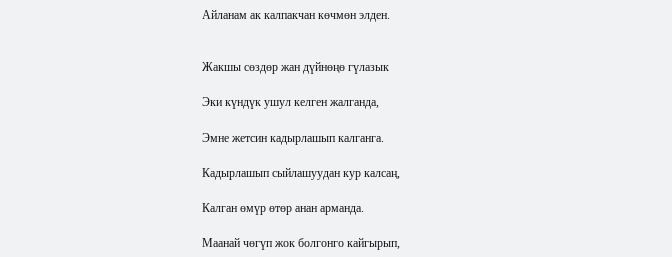Айланам ак калпакчан көчмөн элден.


Жакшы сөздөр жан дүйнөңө гүлазык

Эки күндүк ушул келген жалганда,

Эмне жетсин кадырлашып калганга.

Кадырлашып сыйлашуудан кур калсаң,

Калган өмүр өтөр анан арманда.

Маанай чөгүп жок болгонго кайгырып,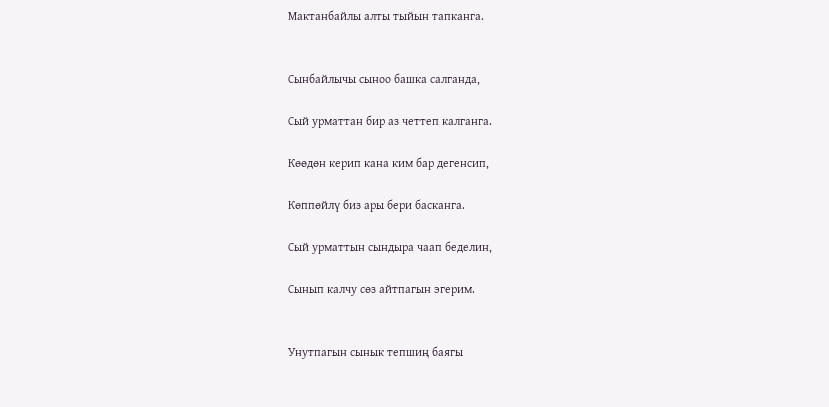Мактанбайлы алты тыйын тапканга.


Сынбайлычы сыноо башка салганда,

Сый урматтан бир аз четтеп калганга.

Көөдөн керип кана ким бар дегенсип,

Көппөйлү биз ары бери басканга.

Сый урматтын сындыра чаап беделин,

Сынып калчу сөз айтпагын эгерим.


Унутпагын сынык тепшиң баягы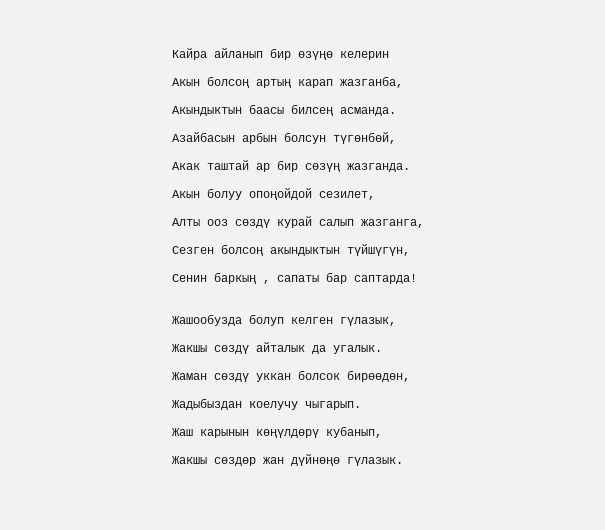Кайра айланып бир өзүңө келерин

Акын болсоң артың карап жазганба,

Акындыктын баасы билсең асманда.

Азайбасын арбын болсун түгөнбөй,

Акак таштай ар бир сөзүң жазганда.

Акын болуу опоңойдой сезилет,

Алты ооз сөздү курай салып жазганга,

Сезген болсоң акындыктын түйшүгүн,

Сенин баркың , сапаты бар саптарда!


Жашообузда болуп келген гүлазык,

Жакшы сөздү айталык да угалык.

Жаман сөздү уккан болсок бирөөдөн,

Жадыбыздан коелучу чыгарып.

Жаш карынын көңүлдөрү кубанып,

Жакшы сөздөр жан дүйнөңө гүлазык.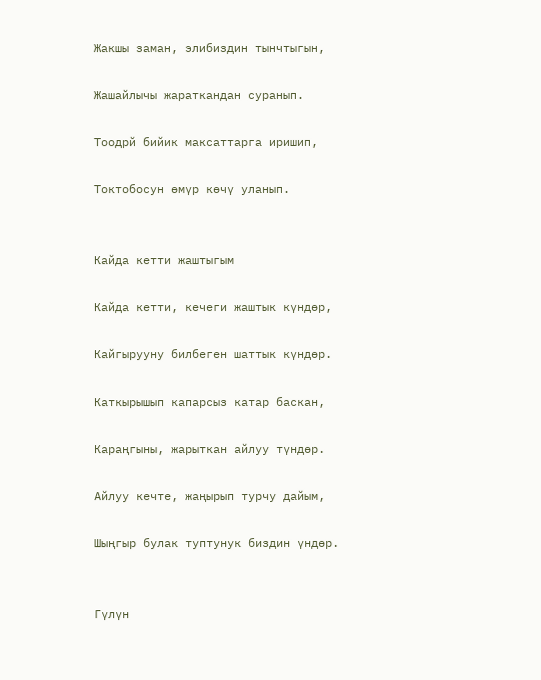Жакшы заман, элибиздин тынчтыгын,

Жашайлычы жараткандан суранып.

Тоодрй бийик максаттарга иришип,

Токтобосун өмүр көчү уланып.


Кайда кетти жаштыгым

Кайда кетти, кечеги жаштык күндөр,

Кайгырууну билбеген шаттык күндөр.

Каткырышып капарсыз катар баскан,

Караңгыны, жарыткан айлуу түндөр.

Айлуу кечте, жаңырып турчу дайым,

Шыңгыр булак туптунук биздин үндөр.


Гүлүн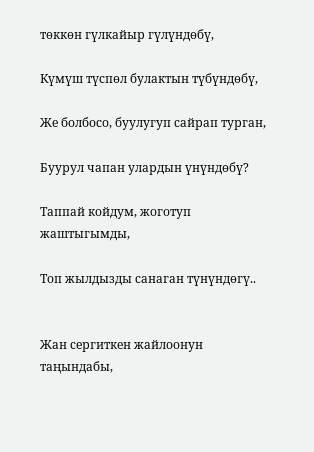төккөн гүлкайыр гүлүндөбү,

Күмүш түспөл булактын түбүндөбү,

Же болбосо, буулугуп сайрап турган,

Буурул чапан улардын үнүндөбү?

Таппай койдум, жоготуп жаштыгымды,

Топ жылдызды санаган түнүндөгү..


Жан сергиткен жайлоонун таңындабы,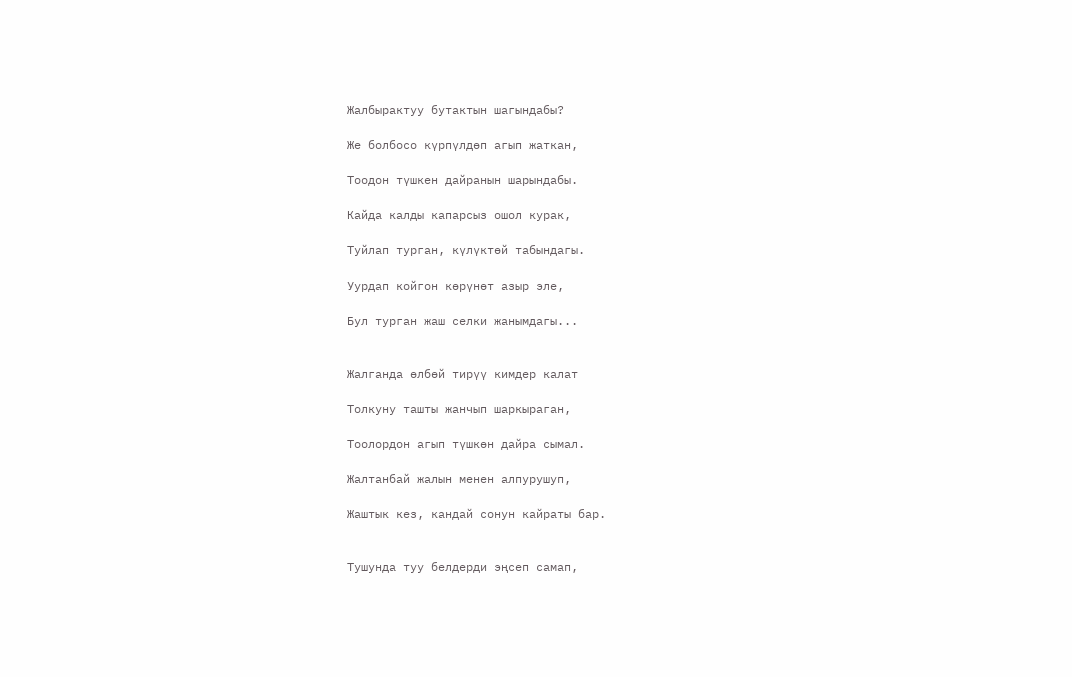Жалбырактуу бутактын шагындабы?

Же болбосо күрпүлдөп агып жаткан,

Тоодон түшкен дайранын шарындабы.

Кайда калды капарсыз ошол курак,

Туйлап турган, күлүктөй табындагы.

Уурдап койгон көрүнөт азыр эле,

Бул турган жаш селки жанымдагы...


Жалганда өлбөй тирүү кимдер калат

Толкуну ташты жанчып шаркыраган,

Тоолордон агып түшкөн дайра сымал.

Жалтанбай жалын менен алпурушуп,

Жаштык кез, кандай сонун кайраты бар.


Тушунда туу белдерди эңсеп самап,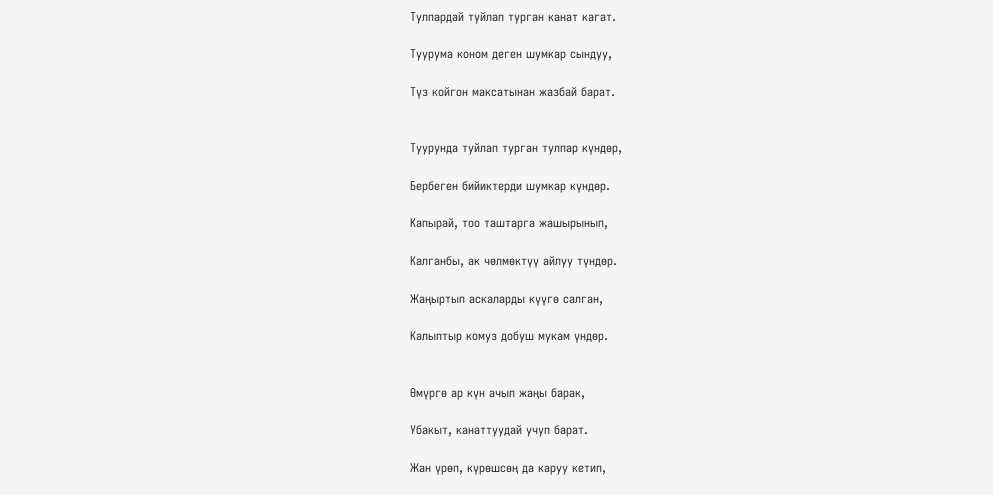Тулпардай туйлап турган канат кагат.

Туурума коном деген шумкар сындуу,

Түз койгон максатынан жазбай барат.


Туурунда туйлап турган тулпар күндөр,

Бербеген бийиктерди шумкар күндөр.

Капырай, тоо таштарга жашырынып,

Калганбы, ак чөлмөктүү айлуу түндөр.

Жаңыртып аскаларды күүгө салган,

Калыптыр комуз добуш мукам үндөр.


Өмүргө ар күн ачып жаңы барак,

Убакыт, канаттуудай учуп барат.

Жан үрөп, күрөшсөң да каруу кетип,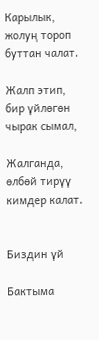Карылык, жолуң тороп буттан чалат.

Жалп этип, бир үйлөгөн чырак сымал,

Жалганда, өлбөй тирүү кимдер калат.


Биздин үй

Бактыма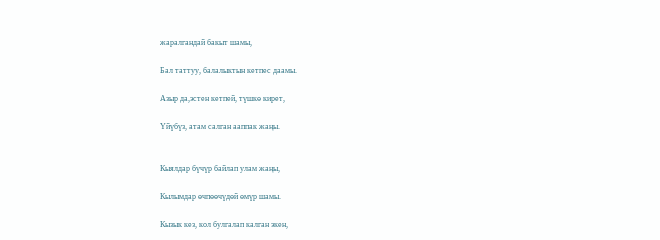жаралгандай бакыт шамы,

Бал таттуу, балалыктын кетпес даамы.

Азыр да,эстен кетпей, түшкө кирет,

Үйүбүз, атам салган ааппак жаңы.


Кыялдар бүчүр байлап улам жаңы,

Кылымдар өчпөөчүдөй өмүр шамы.

Кызык кез, кол булгалап калган экен,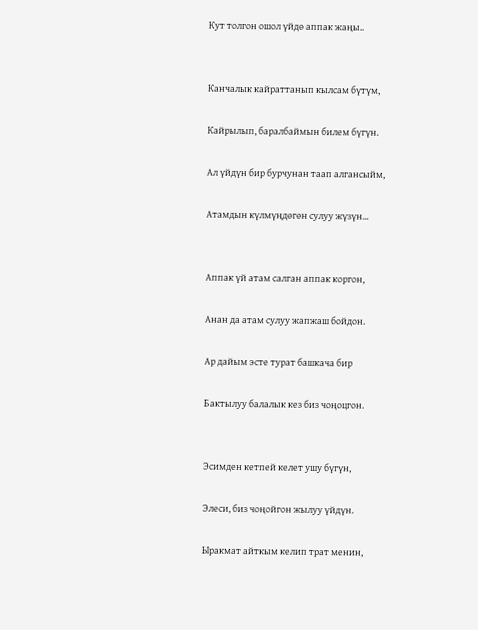Кут толгон ошол үйдө аппак жаңы..


Канчалык кайраттанып кылсам бүтүм,

Кайрылып, баралбаймын билем бүгүн.

Ал үйдүн бир бурчунан таап алгансыйм,

Атамдын күлмүңдөгөн сулуу жүзүн...


Аппак үй атам салган аппак коргон,

Анан да атам сулуу жапжаш бойдон.

Ар дайым эсте турат башкача бир

Бактылуу балалык кез биз чоңоцгон.


Эсимден кетпей келет ушу бүгүн,

Элеси, биз чоңойгон жылуу үйдүн.

Ыракмат айткым келип трат менин,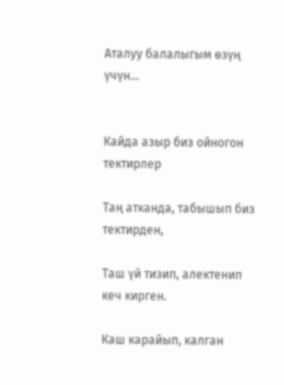Аталуу балалыгым өзүң үчүн...


Кайда азыр биз ойногон тектирлер

Таң атканда, табышып биз тектирден,

Таш үй тизип, алектенип кеч кирген.

Каш карайып, калган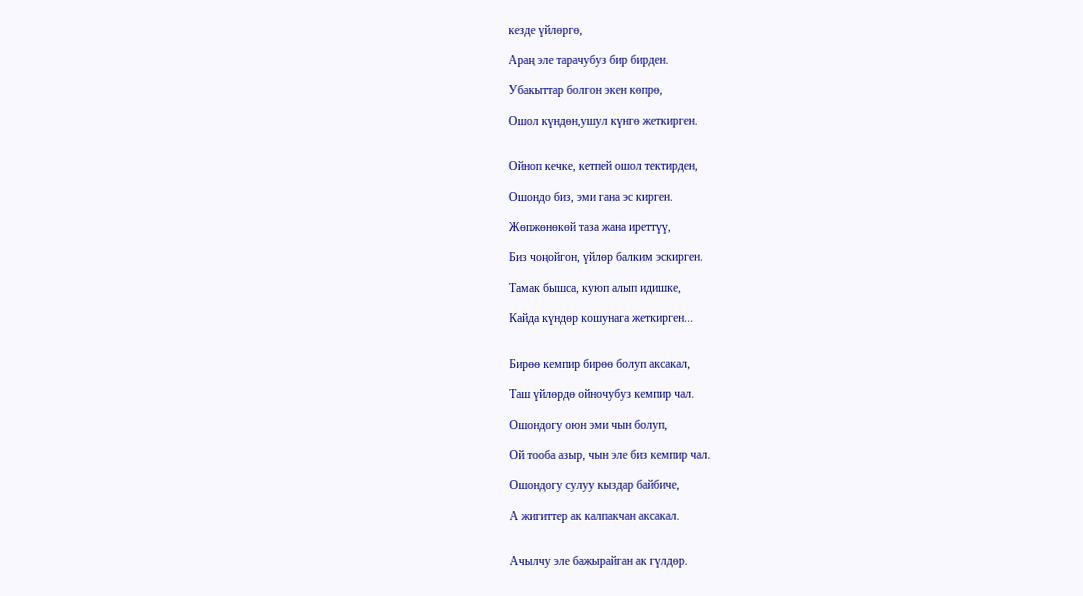кезде үйлөргө,

Араң эле тарачубуз бир бирден.

Убакыттар болгон экен көпрө,

Ошол күндөн,ушул күнгө жеткирген.


Ойноп кечке, кетпей ошол тектирден,

Ошондо биз, эми гана эс кирген.

Жөпжөнөкөй таза жана иреттүү,

Биз чоңойгон, үйлөр балким эскирген.

Тамак бышса, куюп алып идишке,

Кайда күндөр кошунага жеткирген...


Бирөө кемпир бирөө болуп аксакал,

Таш үйлөрдө ойночубуз кемпир чал.

Ошондогу оюн эми чын болуп,

Ой тооба азыр, чын эле биз кемпир чал.

Ошондогу сулуу кыздар байбиче,

А жигиттер ак калпакчан аксакал.


Ачылчу эле бажырайган ак гүлдөр.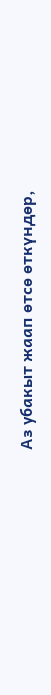Аз убакыт жаап өтсө өткүндөр,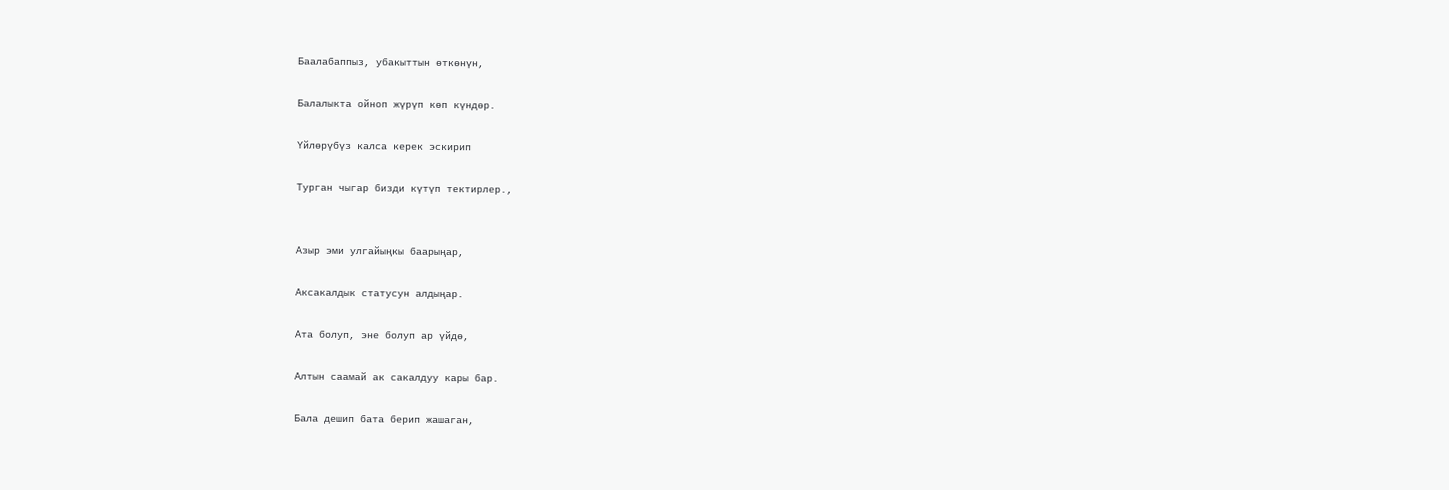Баалабаппыз, убакыттын өткөнүн,

Балалыкта ойноп жүрүп көп күндөр.

Үйлөрүбүз калса керек эскирип

Турган чыгар бизди күтүп тектирлер.,


Азыр эми улгайыңкы баарыңар,

Аксакалдык статусун алдыңар.

Ата болуп, эне болуп ар үйдө,

Алтын саамай ак сакалдуу кары бар.

Бала дешип бата берип жашаган,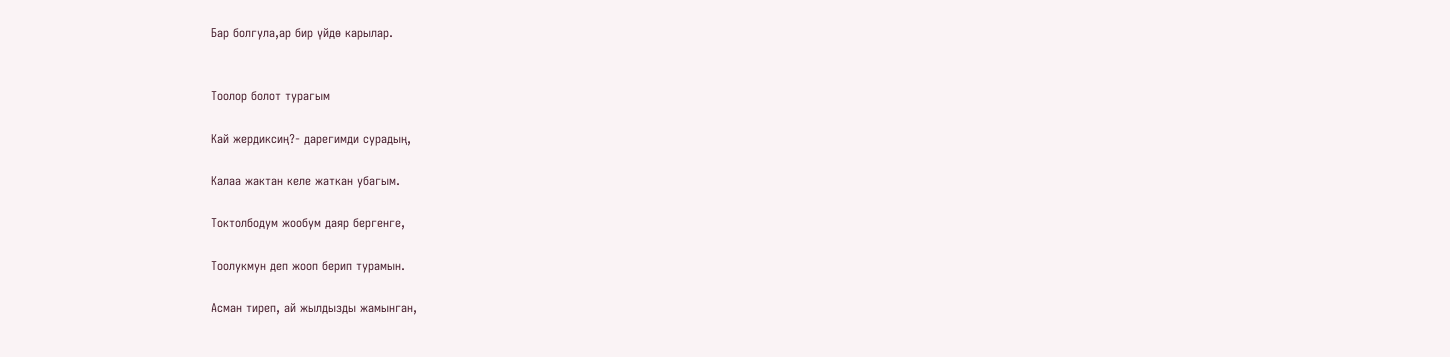Бар болгула,ар бир үйдө карылар.


Тоолор болот турагым

Кай жердиксиң?- дарегимди сурадың,

Калаа жактан келе жаткан убагым.

Токтолбодум жообум даяр бергенге,

Тоолукмун деп жооп берип турамын.

Асман тиреп, ай жылдызды жамынган,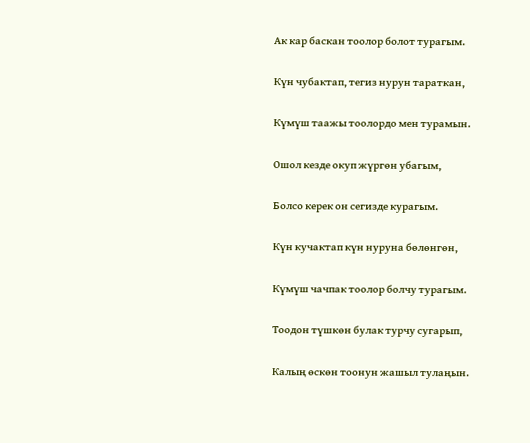Ак кар баскан тоолор болот турагым.

Күн чубактап, тегиз нурун тараткан,

Күмүш таажы тоолордо мен турамын.

Ошол кезде окуп жүргөн убагым,

Болсо керек он сегизде курагым.

Күн кучактап күн нуруна бөлөнгөн,

Күмүш чачпак тоолор болчу турагым.

Тоодон түшкөн булак турчу сугарып,

Калың өскөн тоонун жашыл тулаңын.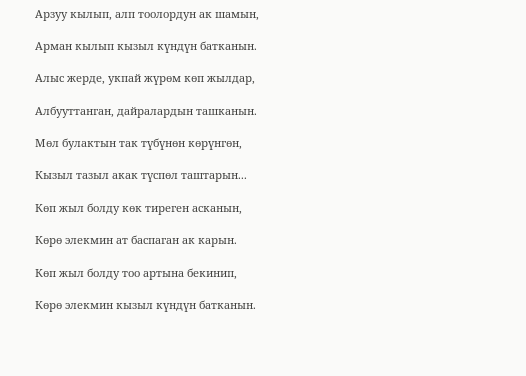Арзуу кылып, алп тоолордун ак шамын,

Арман кылып кызыл күндүн батканын.

Алыс жерде, укпай жүрөм көп жылдар,

Албууттанган, дайралардын ташканын.

Мөл булактын так түбүнөн көрүнгөн,

Кызыл тазыл акак түспөл таштарын...

Көп жыл болду көк тиреген асканын,

Көрө элекмин ат баспаган ак карын.

Көп жыл болду тоо артына бекинип,

Көрө элекмин кызыл күндүн батканын.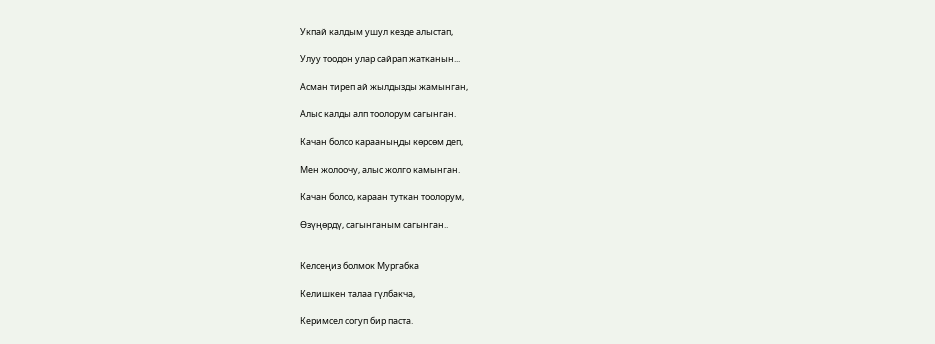Укпай калдым ушул кезде алыстап,

Улуу тоодон улар сайрап жатканын...

Асман тиреп ай жылдызды жамынган,

Алыс калды алп тоолорум сагынган.

Качан болсо карааныңды көрсөм деп,

Мен жолоочу, алыс жолго камынган.

Качан болсо, караан туткан тоолорум,

Өзүңөрдү, сагынганым сагынган..


Келсеңиз болмок Мургабка

Келишкен талаа гүлбакча,

Керимсел согуп бир паста.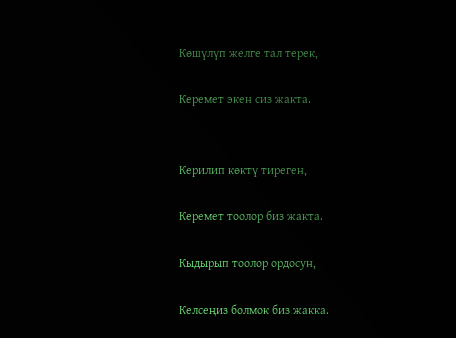Көшүлүп желге тал терек,

Керемет экен сиз жакта.


Керилип көктү тиреген,

Керемет тоолор биз жакта.

Кыдырып тоолор ордосун,

Келсеңиз болмок биз жакка.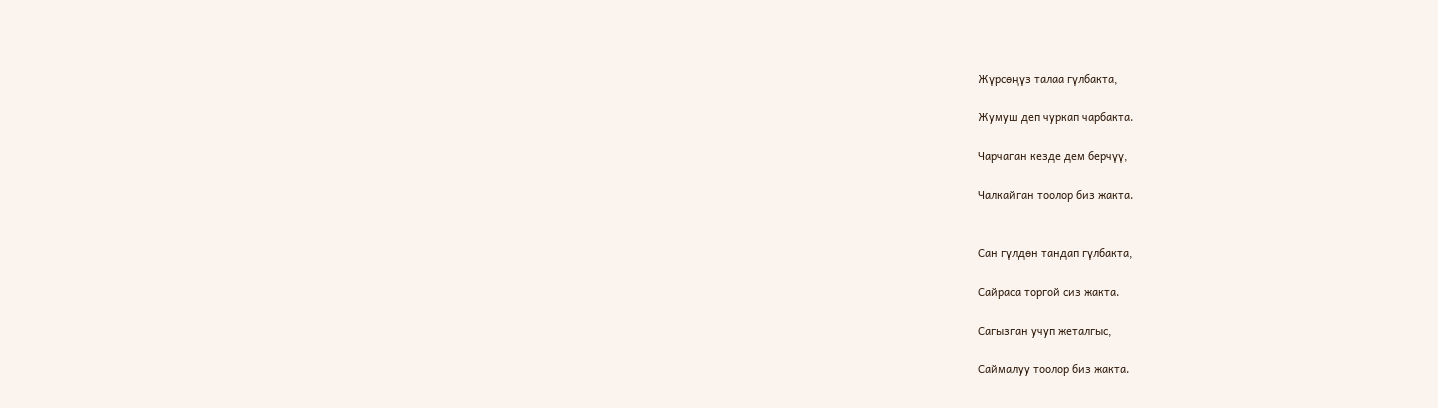Жүрсөңүз талаа гүлбакта,

Жумуш деп чуркап чарбакта.

Чарчаган кезде дем берчүү,

Чалкайган тоолор биз жакта.


Сан гүлдөн тандап гүлбакта,

Сайраса торгой сиз жакта.

Сагызган учуп жеталгыс,

Саймалуу тоолор биз жакта.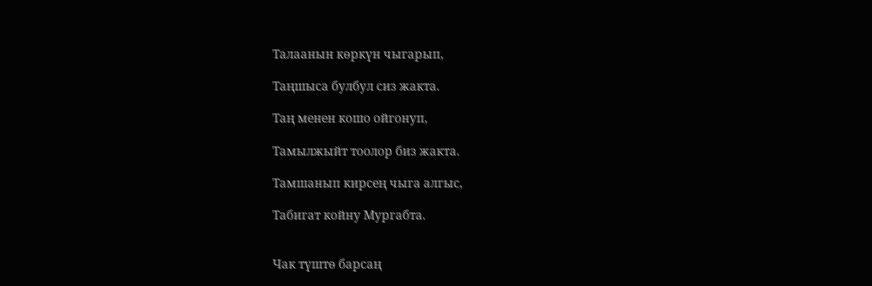Талаанын көркүн чыгарып,

Таңшыса булбул сиз жакта.

Таң менен кошо ойгонуп,

Тамылжыйт тоолор биз жакта.

Тамшанып кирсең чыга алгыс,

Табигат койну Мургабта.


Чак түштө барсаң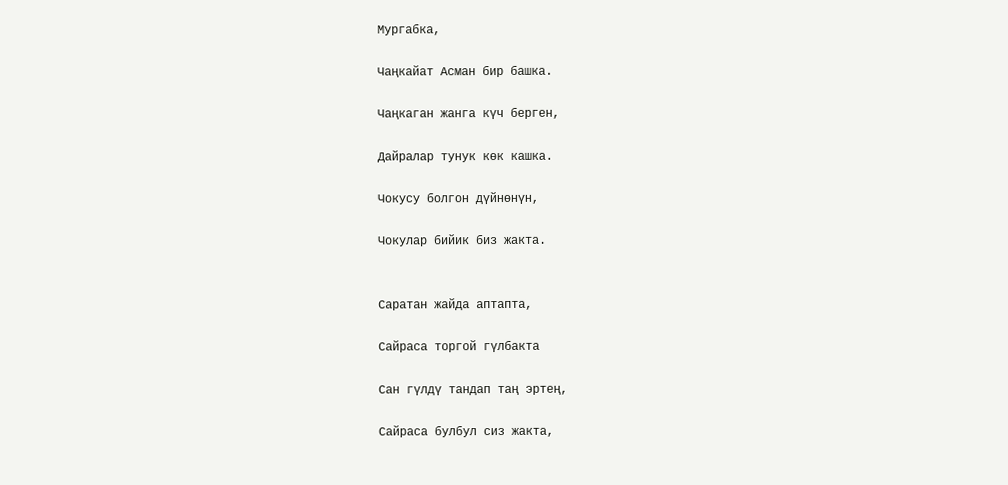Мургабка,

Чаңкайат Асман бир башка.

Чаңкаган жанга күч берген,

Дайралар тунук көк кашка.

Чокусу болгон дүйнөнүн,

Чокулар бийик биз жакта.


Саратан жайда аптапта,

Сайраса торгой гүлбакта

Сан гүлдү тандап таң эртең,

Сайраса булбул сиз жакта,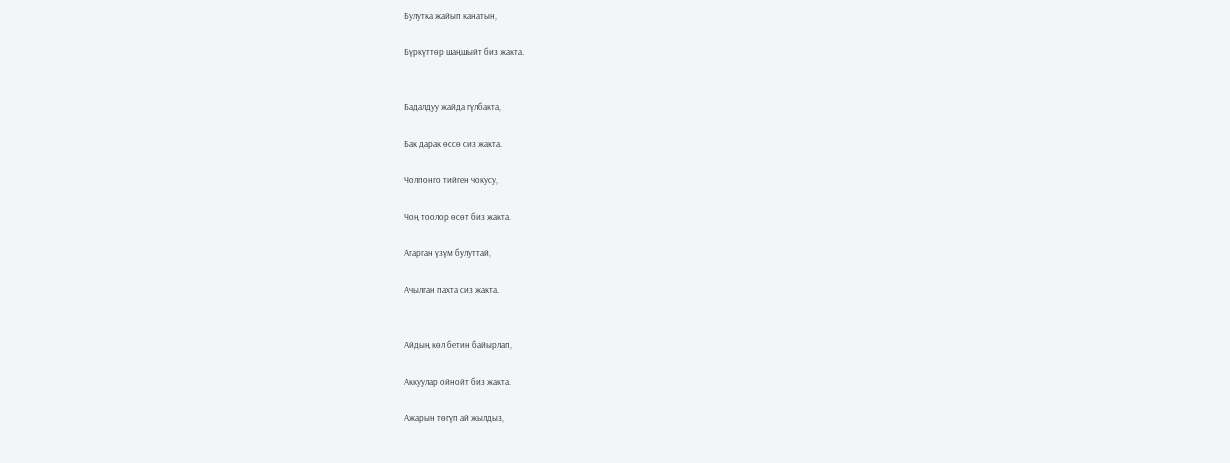Булутка жайып канатын,

Бүркүттөр шаңшыйт биз жакта.


Бадалдуу жайда гүлбакта,

Бак дарак өссө сиз жакта.

Чолпонго тийген чокусу,

Чоң тоолор өсөт биз жакта.

Агарган үзүм булуттай,

Ачылган пахта сиз жакта.


Айдың көл бетин байырлап,

Аккуулар ойнойт биз жакта.

Ажарын төгүп ай жылдыз,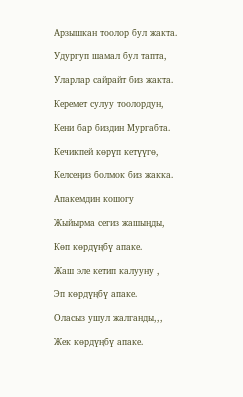Арзышкан тоолор бул жакта.

Удургуп шамал бул тапта,

Уларлар сайрайт биз жакта.

Керемет сулуу тоолордун,

Кени бар биздин Мургабта.

Кечикпей көрүп кетүүгө,

Келсеңиз болмок биз жакка.

Апакемдин кошогу

Жыйырма сегиз жашыңды,

Көп көрдүңбү апаке.

Жаш эле кетип калууну ,

Эп көрдүңбү апаке.

Оласыз ушул жалганды,,,

Жек көрдүңбү апаке.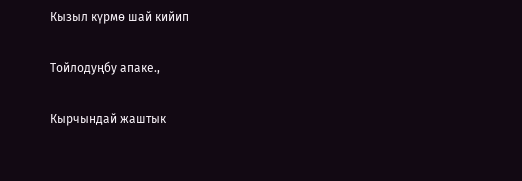Кызыл күрмө шай кийип

Тойлодуңбу апаке.,

Кырчындай жаштык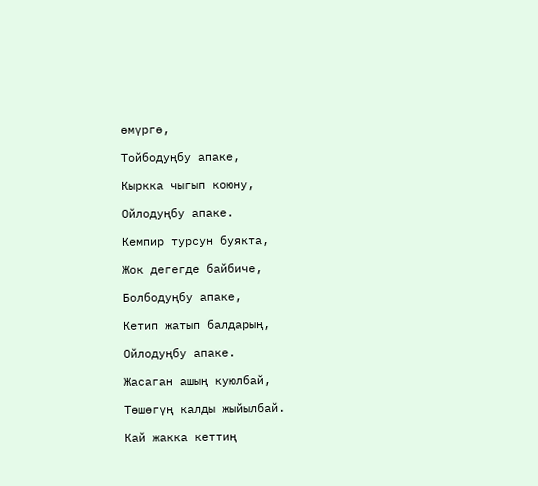өмүргө,

Тойбодуңбу апаке,

Кыркка чыгып коюну,

Ойлодуңбу апаке.

Кемпир турсун буякта,

Жок дегегде байбиче,

Болбодуңбу апаке,

Кетип жатып балдарың,

Ойлодуңбу апаке.

Жасаган ашың куюлбай,

Төшөгүң калды жыйылбай.

Кай жакка кеттиң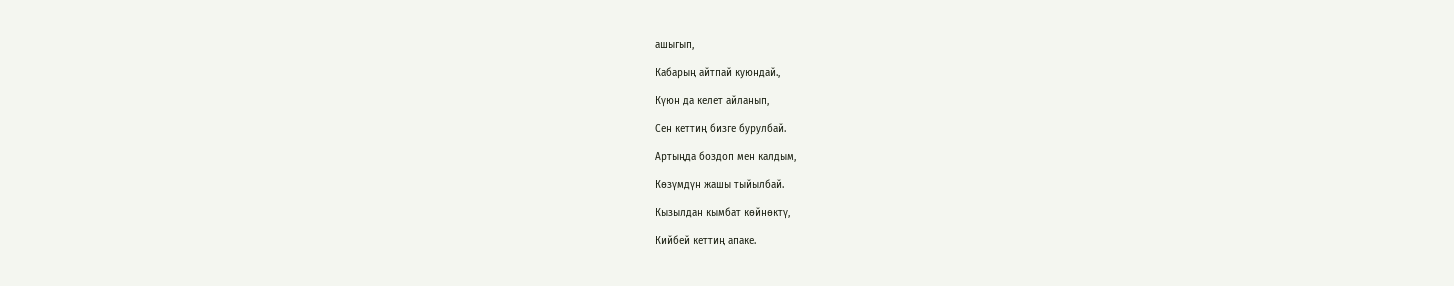ашыгып,

Кабарың айтпай куюндай.,

Күюн да келет айланып,

Сен кеттиң бизге бурулбай.

Артыңда боздоп мен калдым,

Көзүмдүн жашы тыйылбай.

Кызылдан кымбат көйнөктү,

Кийбей кеттиң апаке.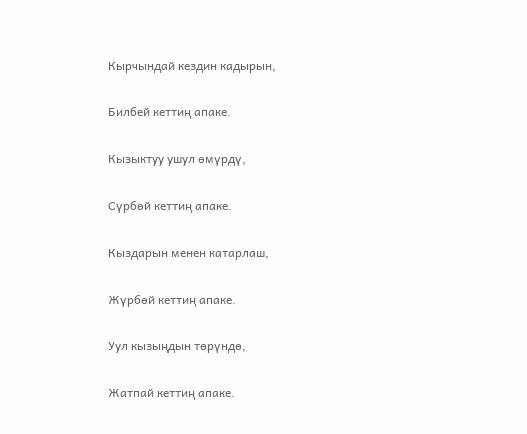Кырчындай кездин кадырын,

Билбей кеттиң апаке.

Кызыктуу ушул өмүрдү,

Сүрбөй кеттиң апаке.

Кыздарын менен катарлаш,

Жүрбөй кеттиң апаке.

Уул кызыңдын төрүндө,

Жатпай кеттиң апаке.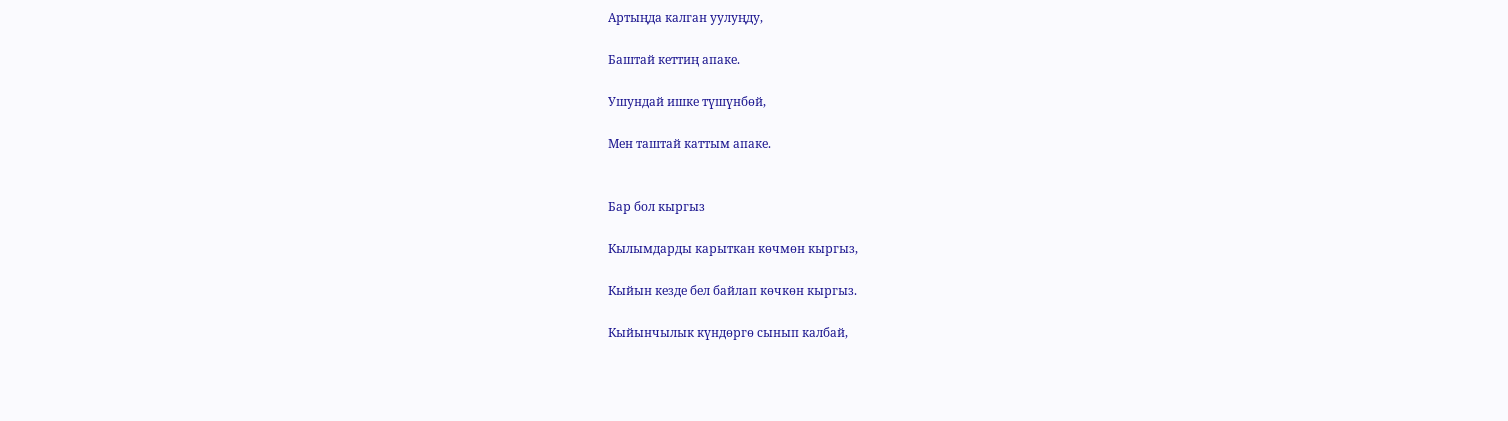Артыңда калган уулуңду,

Баштай кеттиң апаке.

Ушундай ишке түшүнбөй,

Мен таштай каттым апаке.


Бар бол кыргыз

Кылымдарды карыткан көчмөн кыргыз,

Кыйын кезде бел байлап көчкөн кыргыз.

Кыйынчылык күндөргө сынып калбай,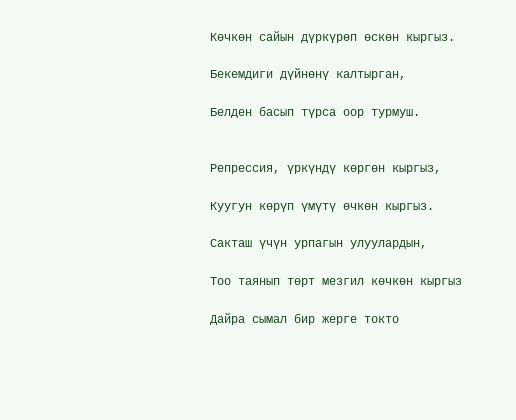Көчкөн сайын дүркүрөп өскөн кыргыз.

Бекемдиги дүйнөнү калтырган,

Белден басып түрса оор турмуш.


Репрессия, үркүндү көргөн кыргыз,

Куугун көрүп үмүтү өчкөн кыргыз.

Сакташ үчүн урпагын улуулардын,

Тоо таянып төрт мезгил көчкөн кыргыз

Дайра сымал бир жерге токто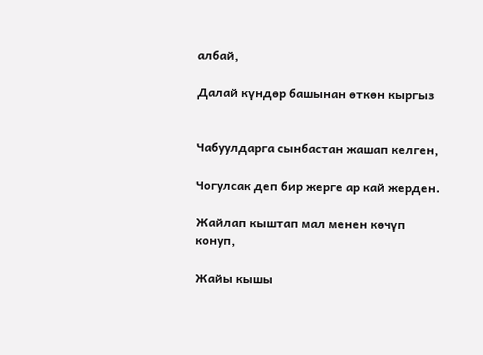албай,

Далай күндөр башынан өткөн кыргыз


Чабуулдарга сынбастан жашап келген,

Чогулсак деп бир жерге ар кай жерден.

Жайлап кыштап мал менен көчүп конуп,

Жайы кышы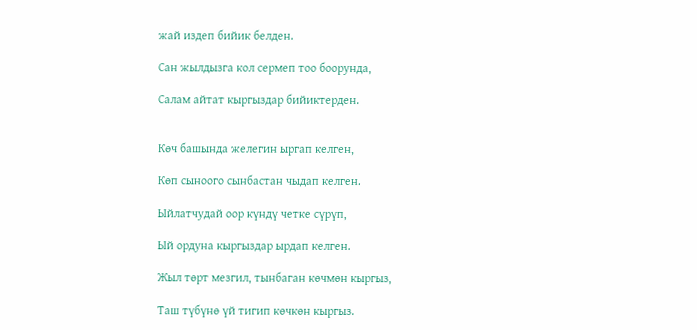жай издеп бийик белден.

Сан жылдызга кол сермеп тоо боорунда,

Салам айтат кыргыздар бийиктерден.


Көч башында желегин ыргап келген,

Көп сыноого сынбастан чыдап келген.

Ыйлатчудай оор күндү четке сүрүп,

Ый ордуна кыргыздар ырдап келген.

Жыл төрт мезгил, тынбаган көчмөн кыргыз,

Таш түбүнө үй тигип көчкөн кыргыз.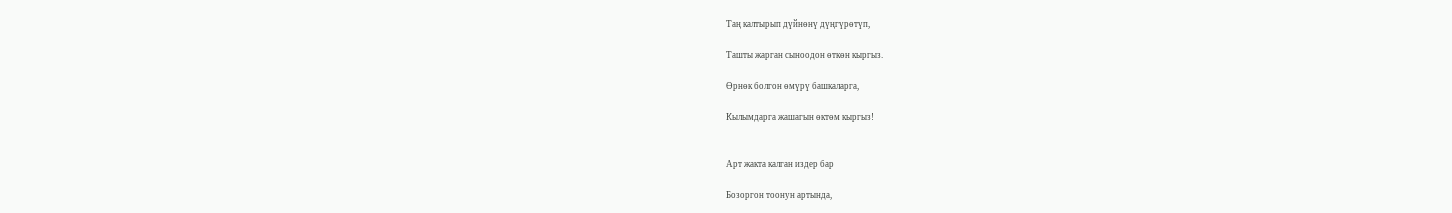Таң калтырып дүйнөнү дүңгүрөтүп,

Ташты жарган сыноодон өткөн кыргыз.

Өрнөк болгон өмүрү башкаларга,

Кылымдарга жашагын өктөм кыргыз!


Арт жакта калган издер бар

Бозоргон тоонун артында,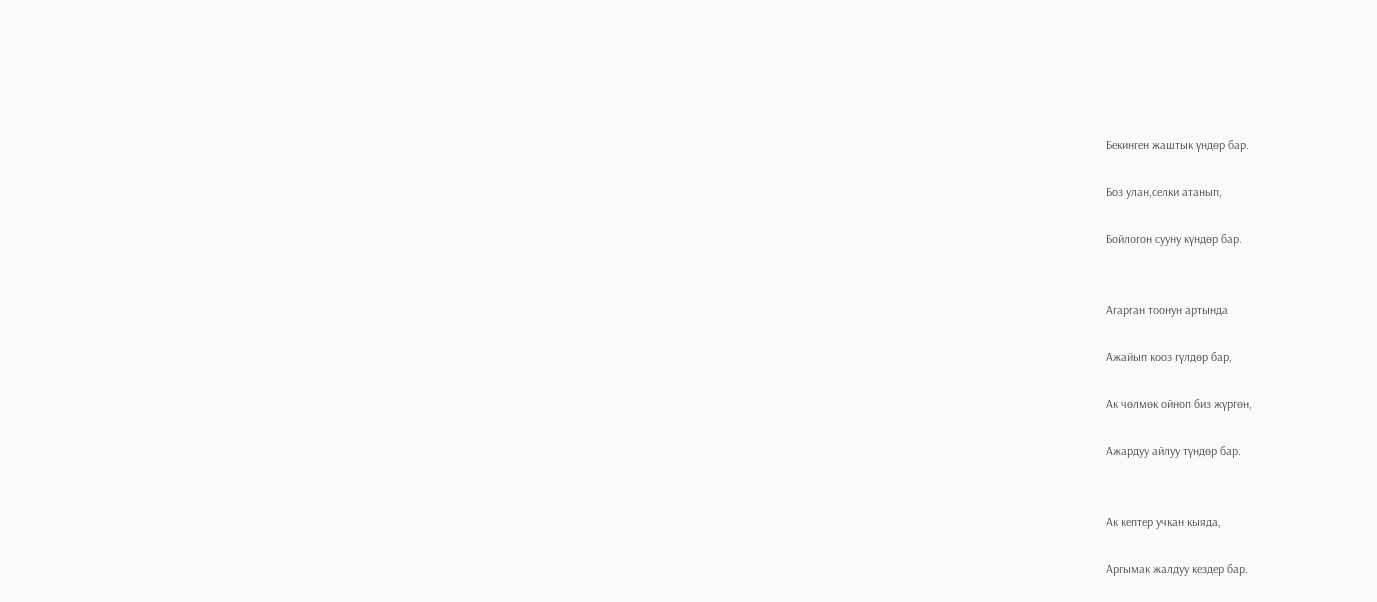Бекинген жаштык үндөр бар.

Боз улан,селки атанып,

Бойлогон сууну күндөр бар.


Агарган тоонун артында

Ажайып кооз гүлдөр бар,

Ак чөлмөк ойноп биз жүргөн,

Ажардуу айлуу түндөр бар.


Ак кептер учкан кыяда,

Аргымак жалдуу кездер бар.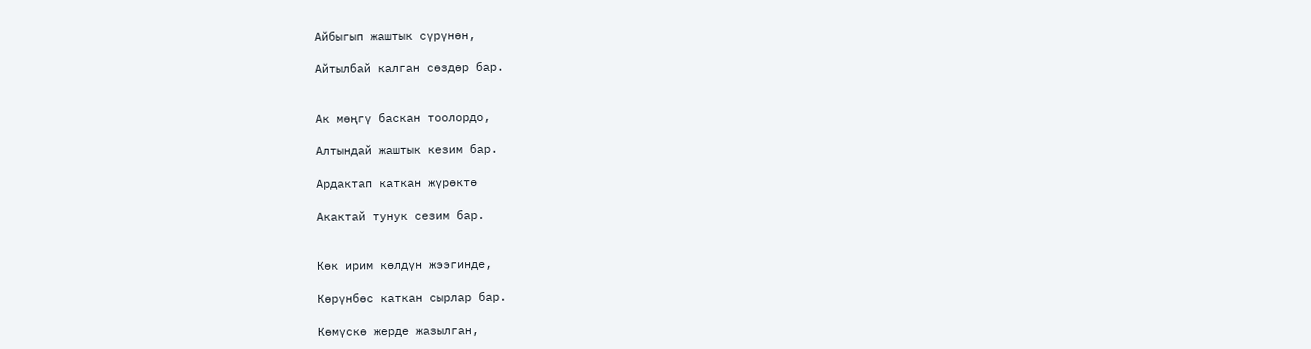Айбыгып жаштык сүрүнөн,

Айтылбай калган сөздөр бар.


Ак мөңгү баскан тоолордо,

Алтындай жаштык кезим бар.

Ардактап каткан жүрөктө

Акактай тунук сезим бар.


Көк ирим көлдүн жээгинде,

Көрүнбөс каткан сырлар бар.

Көмүскө жерде жазылган,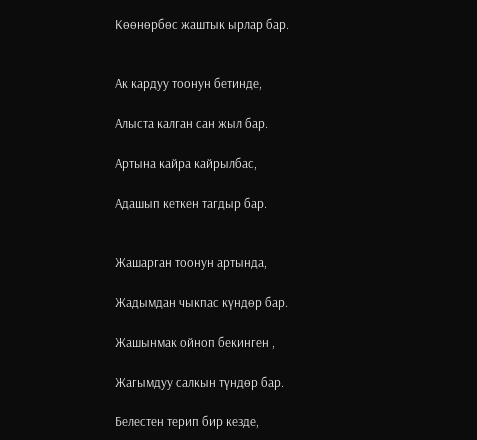Көөнөрбөс жаштык ырлар бар.


Ак кардуу тоонун бетинде,

Алыста калган сан жыл бар.

Артына кайра кайрылбас,

Адашып кеткен тагдыр бар.


Жашарган тоонун артында,

Жадымдан чыкпас күндөр бар.

Жашынмак ойноп бекинген ,

Жагымдуу салкын түндөр бар.

Белестен терип бир кезде,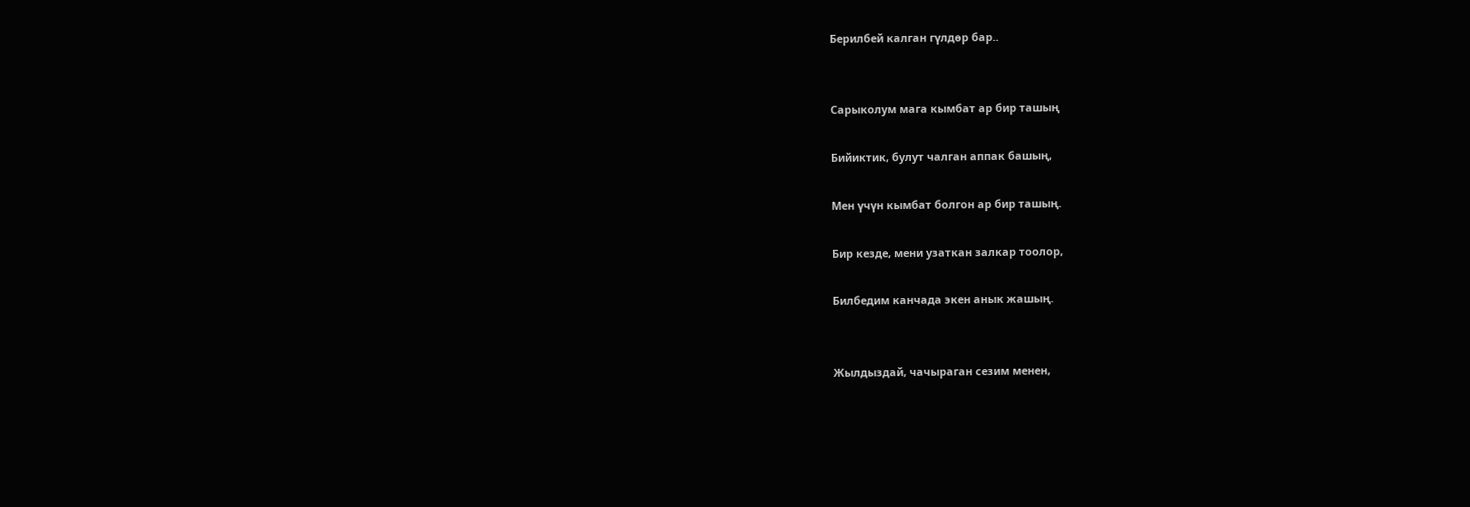Берилбей калган гүлдөр бар..


Сарыколум мага кымбат ар бир ташың

Бийиктик, булут чалган аппак башың,

Мен үчүн кымбат болгон ар бир ташың.

Бир кезде, мени узаткан залкар тоолор,

Билбедим канчада экен анык жашың.


Жылдыздай, чачыраган сезим менен,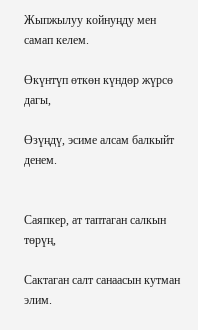Жыпжылуу койнуңду мен самап келем.

Өкүнтүп өткөн күндөр жүрсө дагы,

Өзүңдү, эсиме алсам балкыйт денем.


Саяпкер, ат таптаган салкын төрүң,

Сактаган салт санаасын кутман элим.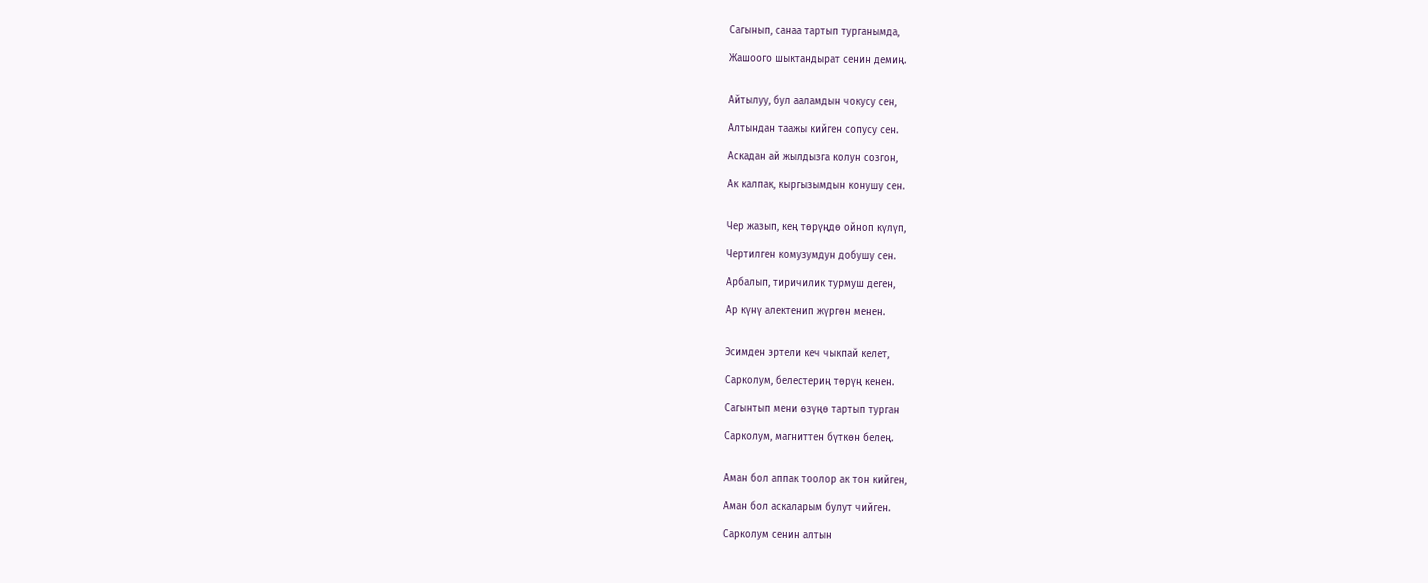Сагынып, санаа тартып турганымда,

Жашоого шыктандырат сенин демиң.


Айтылуу, бул ааламдын чокусу сен,

Алтындан таажы кийген сопусу сен.

Аскадан ай жылдызга колун созгон,

Ак калпак, кыргызымдын конушу сен.


Чер жазып, кең төрүңдө ойноп күлүп,

Чертилген комузумдун добушу сен.

Арбалып, тиричилик турмуш деген,

Ар күнү алектенип жүргөн менен.


Эсимден эртели кеч чыкпай келет,

Сарколум, белестериң төрүң кенен.

Сагынтып мени өзүңө тартып турган

Сарколум, магниттен бүткөн белең.


Аман бол аппак тоолор ак тон кийген,

Аман бол аскаларым булут чийген.

Сарколум сенин алтын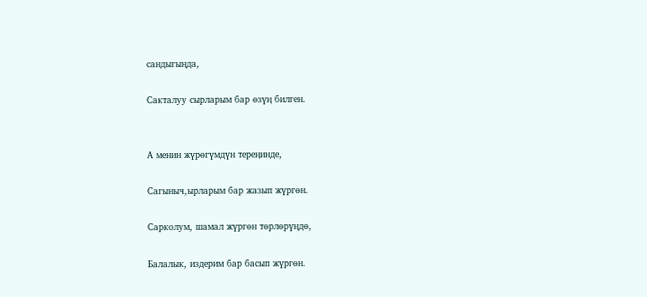сандыгыңда,

Сакталуу сырларым бар өзүң билген.


А менин жүрөгүмдүн тереңинде,

Сагыныч,ырларым бар жазып жүргөн.

Сарколум, шамал жүргөн төрлөрүңдө,

Балалык, издерим бар басып жүргөн.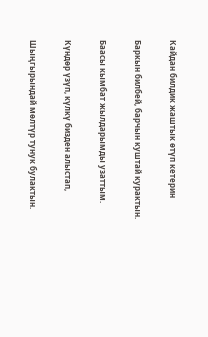Кайдан билдик жаштык өтүп кетерин

Баркын билбей, барчын куштай курактын.

Баасы кымбат жылдарымды узаттым.

Күндөр үзүп, күлкү бизден алыстап,

Шыңгырындай мөлтүр тунук булактын.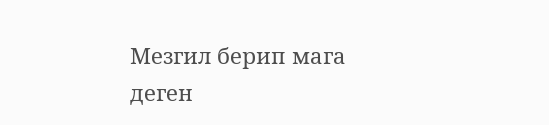Мезгил берип мага деген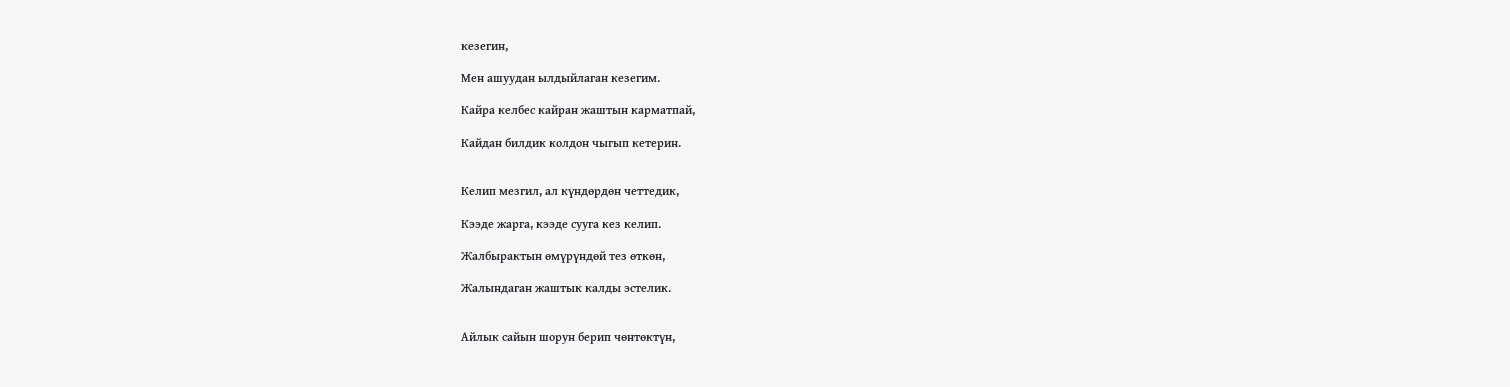кезегин,

Мен ашуудан ылдыйлаган кезегим.

Кайра келбес кайран жаштын карматпай,

Кайдан билдик колдон чыгып кетерин.


Келип мезгил, ал күндөрдөн четтедик,

Кээде жарга, кээде сууга кез келип.

Жалбырактын өмүрүндөй тез өткөн,

Жалындаган жаштык калды эстелик.


Айлык сайын шорун берип чөнтөктүн,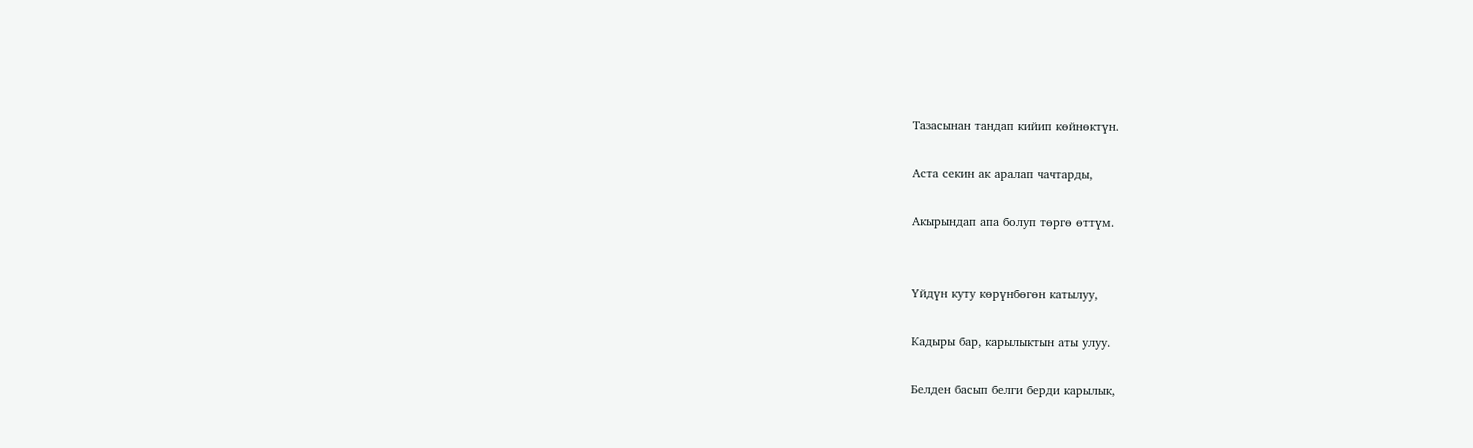Тазасынан тандап кийип көйнөктүн.

Аста секин ак аралап чачтарды,

Акырындап апа болуп төргө өттүм.


Үйдүн куту көрүнбөгөн катылуу,

Кадыры бар, карылыктын аты улуу.

Белден басып белги берди карылык,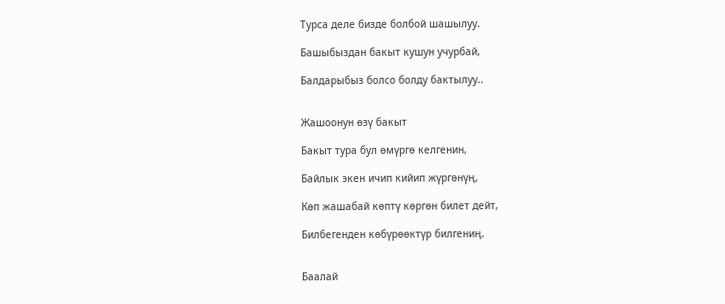Турса деле бизде болбой шашылуу.

Башыбыздан бакыт кушун учурбай,

Балдарыбыз болсо болду бактылуу..


Жашоонун өзү бакыт

Бакыт тура бул өмүргө келгенин,

Байлык экен ичип кийип жүргөнүң,

Көп жашабай көптү көргөн билет дейт,

Билбегенден көбүрөөктүр билгениң.


Баалай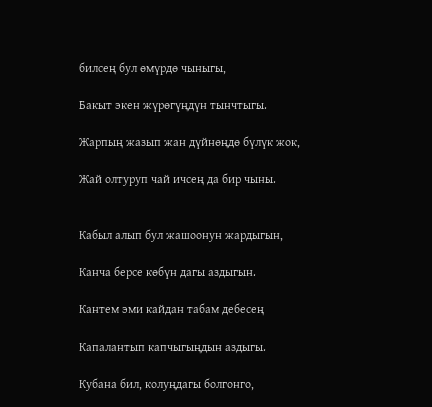билсең бул өмүрдө чыныгы,

Бакыт экен жүрөгүңдүн тынчтыгы.

Жарпың жазып жан дүйнөңдө бүлүк жок,

Жай олтуруп чай ичсең да бир чыны.


Кабыл алып бул жашоонун жардыгын,

Канча берсе көбүн дагы аздыгын.

Кантем эми кайдан табам дебесең

Капалантып капчыгыңдын аздыгы.

Кубана бил, колуңдагы болгонго,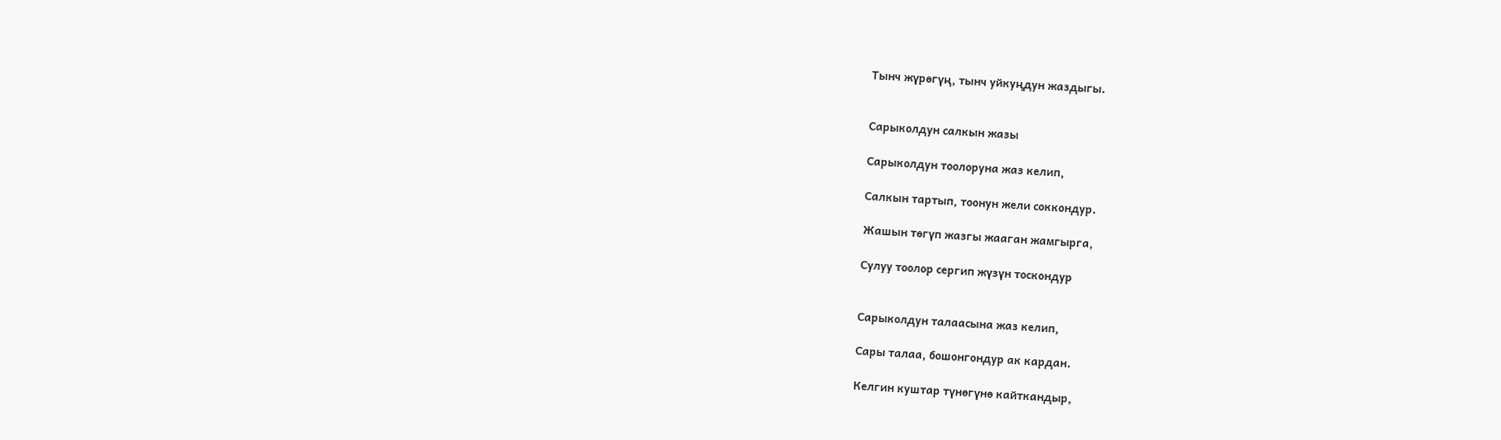Тынч жүрөгүң, тынч уйкуңдун жаздыгы.


Сарыколдун салкын жазы

Сарыколдун тоолоруна жаз келип,

Салкын тартып, тоонун жели соккондур.

Жашын төгүп жазгы жааган жамгырга,

Сулуу тоолор сергип жүзүн тоскондур


Сарыколдун талаасына жаз келип,

Сары талаа, бошонгондур ак кардан.

Келгин куштар түнөгүнө кайткандыр,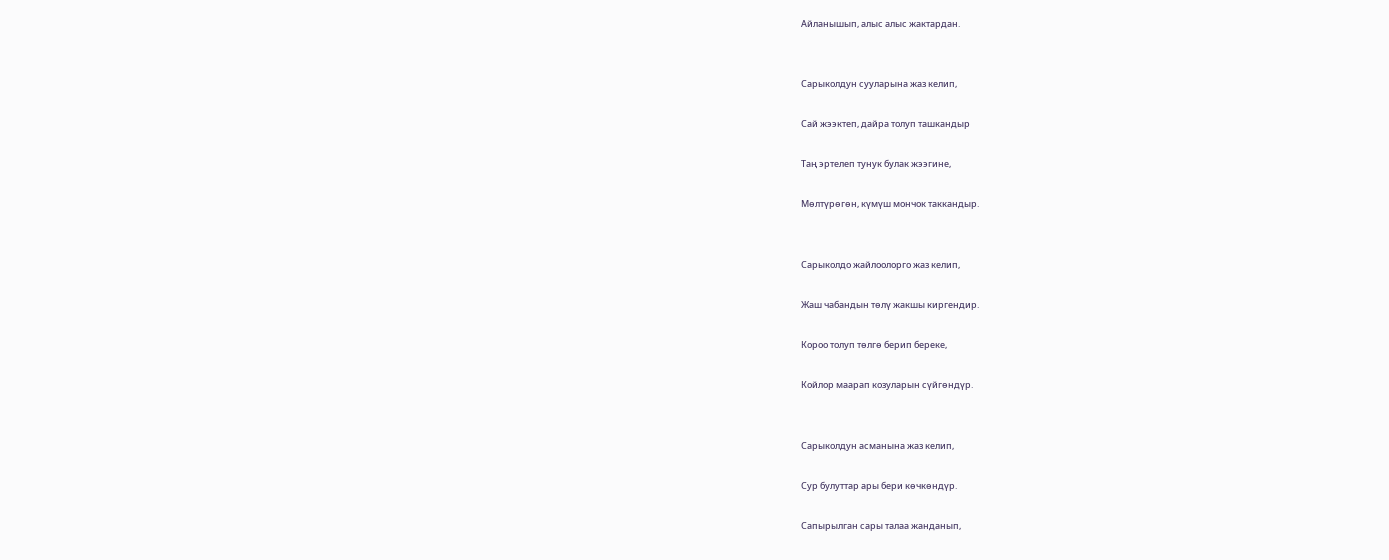Айланышып, алыс алыс жактардан.


Сарыколдун сууларына жаз келип,

Сай жээктеп, дайра толуп ташкандыр

Таң эртелеп тунук булак жээгине,

Мөлтүрөгөн, күмүш мончок таккандыр.


Сарыколдо жайлоолорго жаз келип,

Жаш чабандын төлү жакшы киргендир.

Короо толуп төлгө берип береке,

Койлор маарап козуларын сүйгөндүр.


Сарыколдун асманына жаз келип,

Сур булуттар ары бери көчкөндүр.

Сапырылган сары талаа жанданып,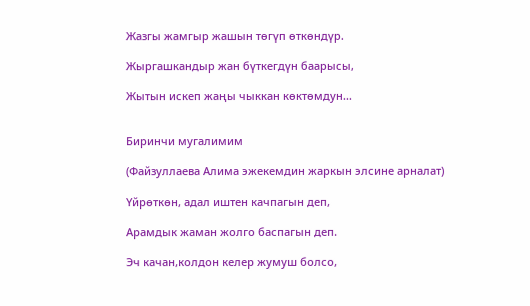Жазгы жамгыр жашын төгүп өткөндүр.

Жыргашкандыр жан бүткегдүн баарысы,

Жытын искеп жаңы чыккан көктөмдун...


Биринчи мугалимим

(Файзуллаева Алима эжекемдин жаркын элсине арналат)

Үйрөткөн, адал иштен качпагын деп,

Арамдык жаман жолго баспагын деп.

Эч качан,колдон келер жумуш болсо,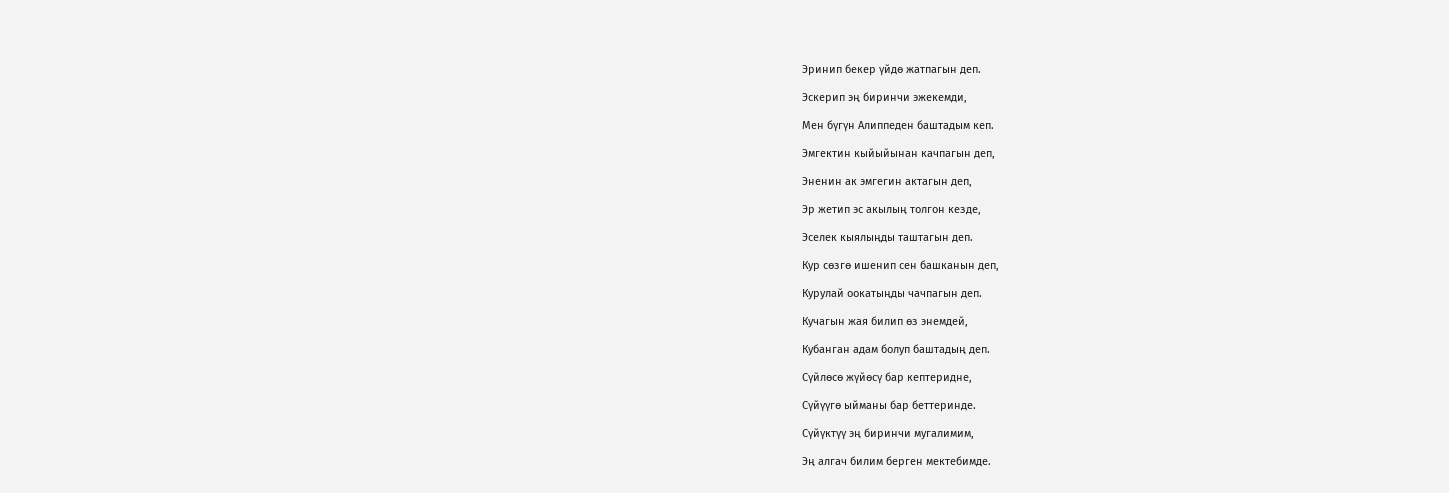Эринип бекер үйдө жатпагын деп.

Эскерип эң биринчи эжекемди,

Мен бүгүн Алиппеден баштадым кеп.

Эмгектин кыйыйынан качпагын деп,

Эненин ак эмгегин актагын деп,

Эр жетип эс акылың толгон кезде,

Эселек кыялыңды таштагын деп.

Кур сөзгө ишенип сен башканын деп,

Курулай оокатыңды чачпагын деп.

Кучагын жая билип өз энемдей,

Кубанган адам болуп баштадың деп.

Сүйлөсө жүйөсү бар кептеридне,

Сүйүүгө ыйманы бар беттеринде.

Сүйүктүү эң биринчи мугалимим,

Эң алгач билим берген мектебимде.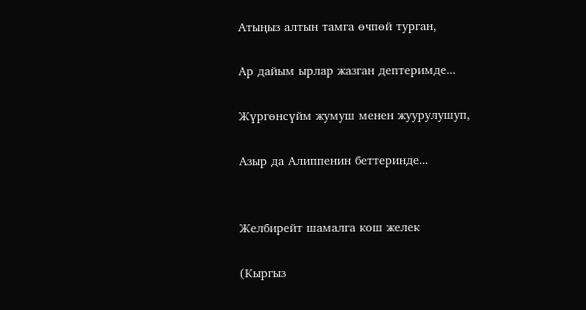Атыңыз алтын тамга өчпөй турган,

Ар дайым ырлар жазган дептеримде...

Жүргөнсүйм жумуш менен жуурулушуп,

Азыр да Алиппенин беттеринде...


Желбирейт шамалга кош желек

(Кыргыз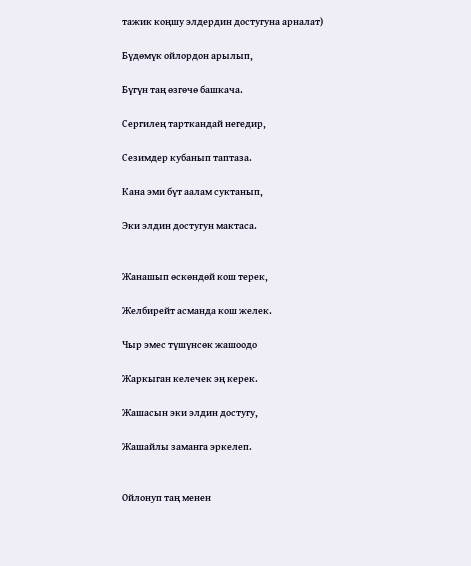тажик коңшу элдердин достугуна арналат)

Бүдөмүк ойлордон арылып,

Бүгүн таң өзгөчө башкача.

Сергилең тарткандай негедир,

Сезимдер кубанып таптаза.

Кана эми бүт аалам суктанып,

Эки элдин достугун мактаса.


Жанашып өскөндөй кош терек,

Желбирейт асманда кош желек.

Чыр эмес түшүнсөк жашоодо

Жаркыган келечек эң керек.

Жашасын эки элдин достугу,

Жашайлы заманга эркелеп.


Ойлонуп таң менен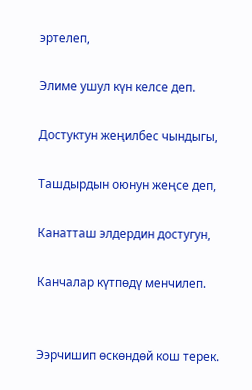эртелеп,

Элиме ушул күн келсе деп.

Достуктун жеңилбес чындыгы,

Ташдырдын оюнун жеңсе деп,

Канатташ элдердин достугун,

Канчалар күтпөдү менчилеп.


Ээрчишип өскөндөй кош терек.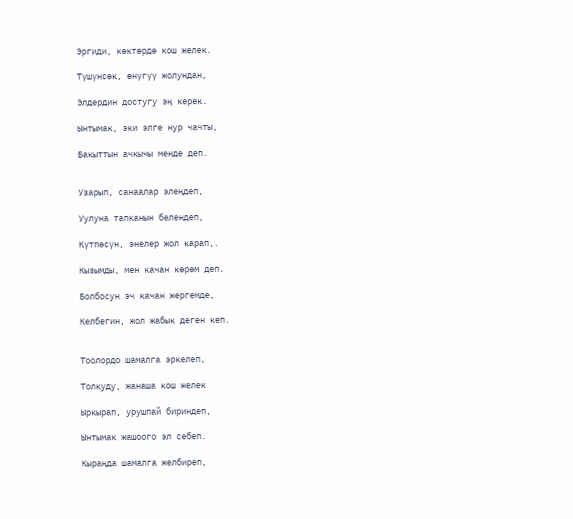Эргиди, көктөрдө кош желек.

Түшүнсөк, өнүгүү жолундан,

Элдердин достугу эң керек.

Ынтымак, эки элге нур чачты,

Бакыттын ачкычы менде деп.


Узарып, санаалар элеңдеп,

Уулуна тапканын белендеп,

Күтпөсүн, энелер жол карап,.

Кызымды, мен качан көрөм деп.

Болбосун эч качан жергемде,

Келбегин, жол жабык деген кеп.


Тоолордо шамалга эркелеп,

Толкуду, жанаша кош желек

Ыркырап, урушпай бириндеп,

Ынтымак жашоого эл себеп.

Кыраңда шамалга желбиреп,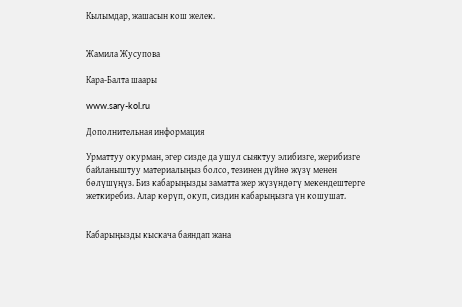Кылымдар, жашасын кош желек.


Жамила Жусупова

Кара-Балта шаары

www.sary-kol.ru

Дополнительная информация

Урматтуу окурман, эгер сизде да ушул сыяктуу элибизге, жерибизге байланыштуу материалыңыз болсо, тезинен дүйнө жүзү менен бөлүшүңүз. Биз кабарыңызды заматта жер жүзүндөгү мекендештерге жеткиребиз. Алар көрүп, окуп, сиздин кабарыңызга үн кошушат.


Кабарыңызды кыскача баяндап жана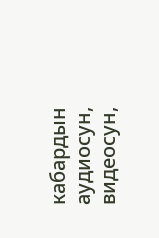кабардын аудиосун, видеосун,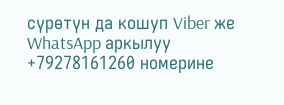сүрөтүн да кошуп Viber же WhatsApp аркылуу +79278161260 номерине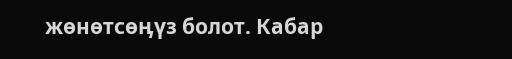жөнөтсөӊүз болот. Кабар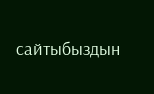сайтыбыздын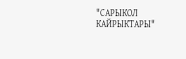"САРЫКОЛ КАЙРЫКТАРЫ"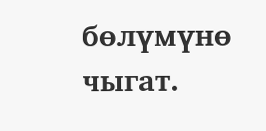бөлүмүнө чыгат.